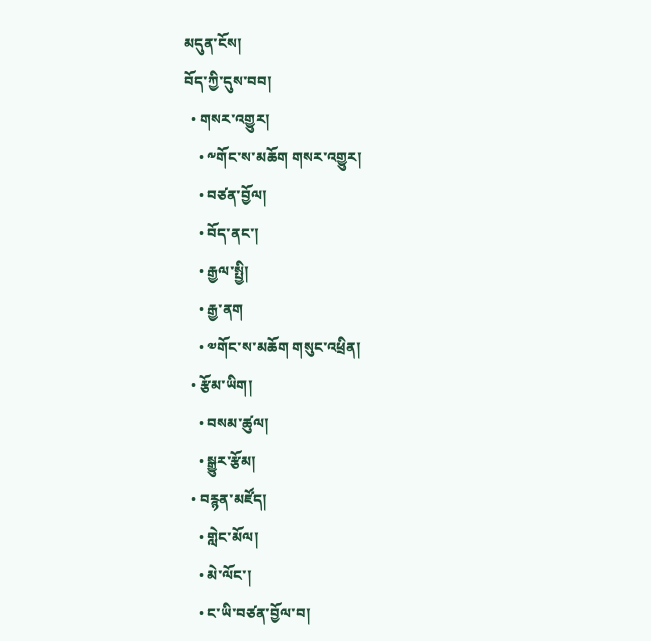མདུན་ངོས།
བོད་ཀྱི་དུས་བབ།
  • གསར་འགྱུར།
    • ༸གོང་ས་མཆོག གསར་འགྱུར།
    • བཙན་བྱོལ།
    • བོད་ནང་།
    • རྒྱལ་སྤྱི།
    • རྒྱ་ནག
    • ༧གོང་ས་མཆོག གསུང་འཕྲིན།
  • རྩོམ་ཡིག།
    • བསམ་ཚུལ།
    • སྒྱུར་རྩོམ།
  • བརྙན་མཛོད།
    • གླེང་མོལ།
    • མེ་ལོང་།
    • ང་ཡི་བཙན་བྱོལ་བ།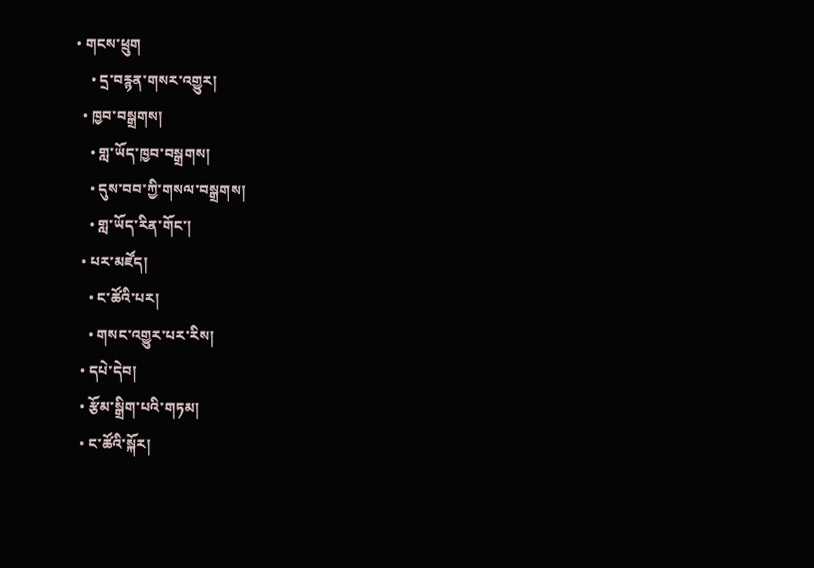• གངས་ཕྲུག
    • དྲ་བརྙན་གསར་འགྱུར།
  • ཁྱབ་བསྒྲགས།
    • གླ་ཡོད་ཁྱབ་བསྒྲགས།
    • དུས་བབ་ཀྱི་གསལ་བསྒྲགས།
    • གླ་ཡོད་རིན་གོང་།
  • པར་མཛོད།
    • ང་ཚོའི་པར།
    • གསང་འགྱུར་པར་རིས།
  • དཔེ་དེབ།
  • རྩོམ་སྒྲིག་པའི་གཏམ།
  • ང་ཚོའི་སྐོར།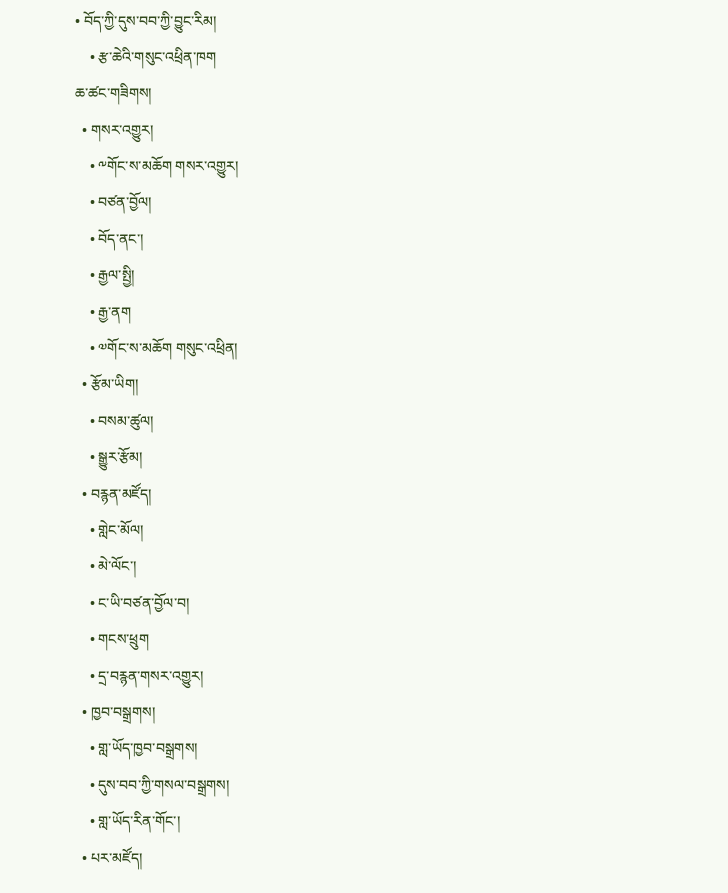• བོད་ཀྱི་དུས་བབ་ཀྱི་བྱུང་རིམ།
    • རྩ་ཆེའི་གསུང་འཕྲིན་ཁག
ཆ་ཚང་གཟིགས།
  • གསར་འགྱུར།
    • ༸གོང་ས་མཆོག གསར་འགྱུར།
    • བཙན་བྱོལ།
    • བོད་ནང་།
    • རྒྱལ་སྤྱི།
    • རྒྱ་ནག
    • ༧གོང་ས་མཆོག གསུང་འཕྲིན།
  • རྩོམ་ཡིག།
    • བསམ་ཚུལ།
    • སྒྱུར་རྩོམ།
  • བརྙན་མཛོད།
    • གླེང་མོལ།
    • མེ་ལོང་།
    • ང་ཡི་བཙན་བྱོལ་བ།
    • གངས་ཕྲུག
    • དྲ་བརྙན་གསར་འགྱུར།
  • ཁྱབ་བསྒྲགས།
    • གླ་ཡོད་ཁྱབ་བསྒྲགས།
    • དུས་བབ་ཀྱི་གསལ་བསྒྲགས།
    • གླ་ཡོད་རིན་གོང་།
  • པར་མཛོད།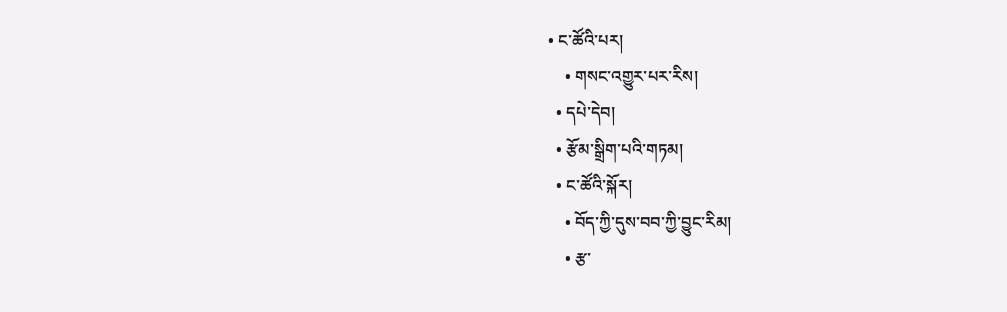• ང་ཚོའི་པར།
    • གསང་འགྱུར་པར་རིས།
  • དཔེ་དེབ།
  • རྩོམ་སྒྲིག་པའི་གཏམ།
  • ང་ཚོའི་སྐོར།
    • བོད་ཀྱི་དུས་བབ་ཀྱི་བྱུང་རིམ།
    • རྩ་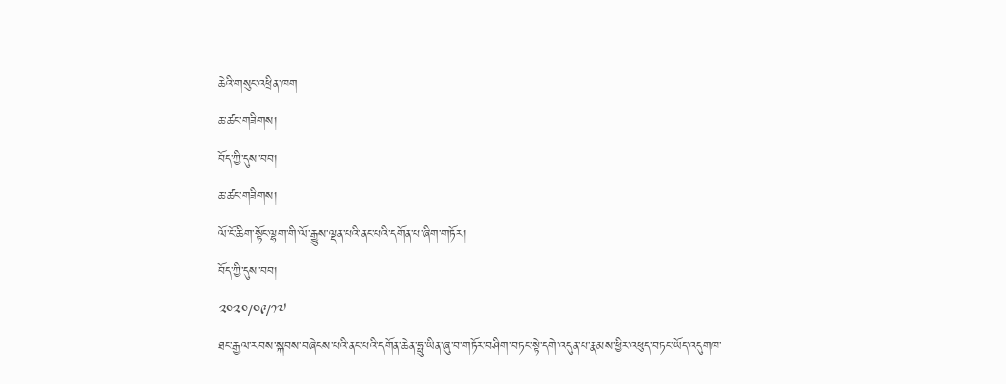ཆེའི་གསུང་འཕྲིན་ཁག
ཆ་ཚང་གཟིགས།
བོད་ཀྱི་དུས་བབ།
ཆ་ཚང་གཟིགས།
ལོ་ངོ་ཆིག་སྟོང་ལྷག་གི་ལོ་རྒྱུས་ལྡན་པའི་ནང་པའི་དགོན་པ་ཞིག་གཏོར།
བོད་ཀྱི་དུས་བབ།
༢༠༢༠/༠༩/༡༧
ཐང་རྒྱལ་རབས་སྐབས་བཞེངས་པའི་ནང་པའི་དགོན་ཆེན་ཧྥུ་ཡིན་ཞུ་བ་གཏོར་བཤིག་བཏང་སྟེ་དགེ་འདུན་པ་རྣམས་ཕྱིར་འཕུད་བཏང་ཡོད་འདུགཁ་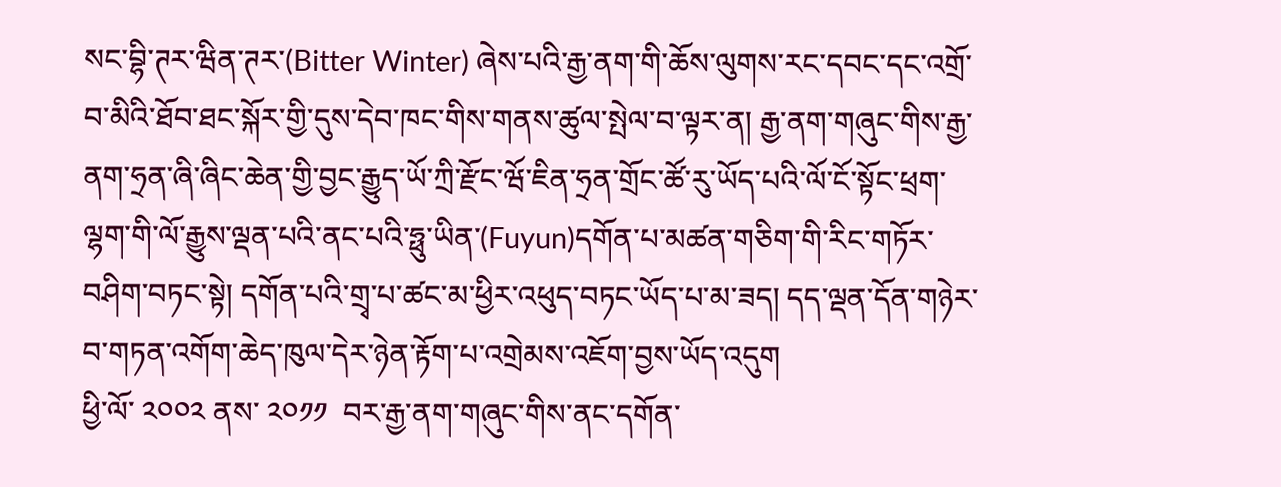སང་བྷི་ཊར་ཝིན་ཊར་(Bitter Winter) ཞེས་པའི་རྒྱ་ནག་གི་ཆོས་ལུགས་རང་དབང་དང་འགྲོ་བ་མིའི་ཐོབ་ཐང་སྐོར་གྱི་དུས་དེབ་ཁང་གིས་གནས་ཚུལ་སྤེལ་བ་ལྟར་ན། རྒྱ་ནག་གཞུང་གིས་རྒྱ་ནག་ཧྲན་ཞི་ཞིང་ཆེན་གྱི་བྱང་རྒྱུད་ཡོ་ཀྲི་རྫོང་ཝོ་ཇིན་ཧྲན་གྲོང་ཚོ་རུ་ཡོད་པའི་ལོ་ངོ་སྟོང་ཕྲག་ལྷག་གི་ལོ་རྒྱུས་ལྡན་པའི་ནང་པའི་ཧྥུ་ཡིན་(Fuyun)དགོན་པ་མཚན་གཅིག་གི་རིང་གཏོར་བཤིག་བཏང་སྟེ། དགོན་པའི་གྲྭ་པ་ཚང་མ་ཕྱིར་འཕུད་བཏང་ཡོད་པ་མ་ཟད། དད་ལྡན་དོན་གཉེར་བ་གཏན་འགོག་ཆེད་ཁུལ་དེར་ཉེན་རྟོག་པ་འགྲེམས་འཇོག་བྱས་ཡོད་འདུག
ཕྱི་ལོ་ ༢༠༠༢ ནས་ ༢༠༡༡  བར་རྒྱ་ནག་གཞུང་གིས་ནང་དགོན་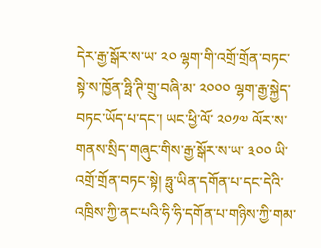དེར་རྒྱ་སྒོར་ས་ཡ་ ༢༠ ལྷག་གི་འགྲོ་གྲོན་བཏང་སྟེ་ས་ཁྱོན་ཧྥི་ཊི་གྲུ་བཞི་མ་ ༢༠༠༠ ལྷག་རྒྱ་སྐྱེད་བཏང་ཡོད་པ་དང་། ཡང་ཕྱི་ལོ་ ༢༠༡༧ ལོར་ས་གནས་སྲིད་གཞུང་གིས་རྒྱ་སྒོར་ས་ཡ་ ༣༠༠ ཡི་འགྲོ་གྲོན་བཏང་སྟེ། ཧྥུ་ཡིན་དགོན་པ་དང་དེའི་འཁྲིས་ཀྱི་ནང་པའི་ཧི་ཧི་དགོན་པ་གཉིས་ཀྱི་གམ་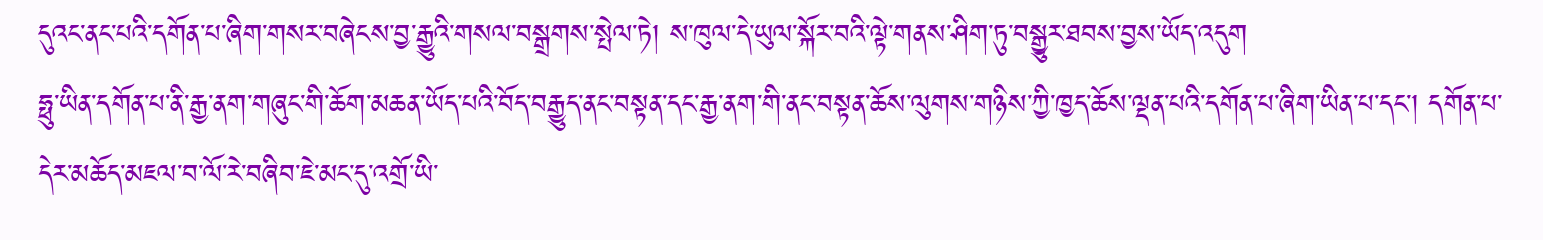དུའང་ནང་པའི་དགོན་པ་ཞིག་གསར་བཞེངས་བྱ་རྒྱུའི་གསལ་བསྒྲགས་སྤེལ་ཏེ། ས་ཁུལ་དེ་ཡུལ་སྐོར་བའི་ལྟེ་གནས་ཤིག་ཏུ་བསྒྱུར་ཐབས་བྱས་ཡོད་འདུག
ཧྥུ་ཡིན་དགོན་པ་ནི་རྒྱ་ནག་གཞུང་གི་ཆོག་མཆན་ཡོད་པའི་བོད་བརྒྱུད་ནང་བསྟན་དང་རྒྱ་ནག་གི་ནང་བསྟན་ཆོས་ལུགས་གཉིས་ཀྱི་ཁྱད་ཆོས་ལྡན་པའི་དགོན་པ་ཞིག་ཡིན་པ་དང་། དགོན་པ་དེར་མཆོད་མཇལ་བ་ལོ་རེ་བཞིབ་ཇེ་མང་དུ་འགྲོ་ཡི་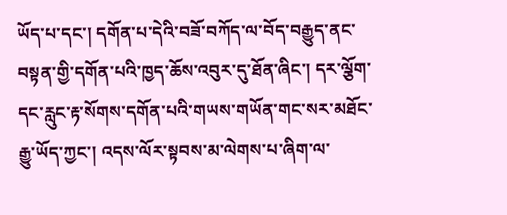ཡོད་པ་དང་། དགོན་པ་དེའི་བཟོ་བཀོད་ལ་བོད་བརྒྱུད་ནང་བསྟན་གྱི་དགོན་པའི་ཁྱད་ཆོས་འབུར་དུ་ཐོན་ཞིང་། དར་ལྕོག་དང་རླུང་རྟ་སོགས་དགོན་པའི་གཡས་གཡོན་གང་སར་མཐོང་རྒྱུ་ཡོད་ཀྱང་། འདས་ལོར་སྟབས་མ་ལེགས་པ་ཞིག་ལ་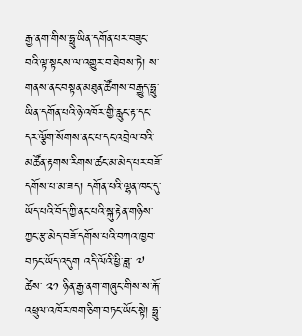རྒྱ་ནག་གིས་ཧྥུ་ཡིན་དགོན་པར་བཟུང་བའི་ལྟ་སྟངས་ལ་འགྱུར་བ་ཐེབས་ཏེ། ས་གནས་ནང་བསྟན་མཐུན་ཚོགས་བརྒྱུད་ཧྥུ་ཡིན་དགོན་པའི་ཉེ་འཁོར་གྱི་རླུང་རྟ་དང་དར་ལྕོག་སོགས་ནང་པ་དང་འབྲེལ་བའི་མཚོན་རྟགས་རིགས་ཚང་མ་མེད་པར་བཟོ་དགོས་པ་མ་ཟད། དགོན་པའི་ལྷན་ཁང་དུ་ཡོད་པའི་བོད་ཀྱི་ནང་པའི་སྐུ་རྟེན་གཉིས་ཀྱང་རྩ་མེད་བཟོ་དགོས་པའི་བཀའ་ཁྱབ་བཏང་ཡོད་འདུག འདི་ལོའི་ཕྱི་ཟླ་ ༧ ཚེས་ ༢༡ ཉིན་རྒྱ་ནག་གཞུང་གིས་ས་རྐོ་འཕྲུལ་འཁོར་ཁག་ཅིག་བཏང་ཡོང་སྟེ། ཧྥུ་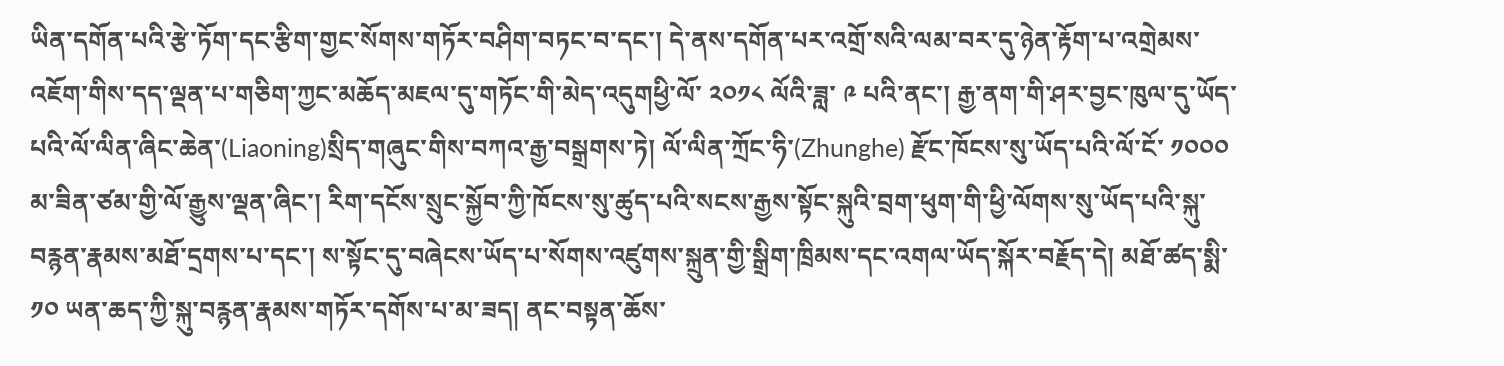ཡིན་དགོན་པའི་རྩེ་ཏོག་དང་རྩིག་གྱང་སོགས་གཏོར་བཤིག་བཏང་བ་དང་། དེ་ནས་དགོན་པར་འགྲོ་སའི་ལམ་བར་དུ་ཉེན་རྟོག་པ་འགྲེམས་འཇོག་གིས་དད་ལྡན་པ་གཅིག་ཀྱང་མཆོད་མཇལ་དུ་གཏོང་གི་མེད་འདུགཕྱི་ལོ་ ༢༠༡༨ ལོའི་ཟླ་ ༩ པའི་ནང་། རྒྱ་ནག་གི་ཤར་བྱང་ཁུལ་དུ་ཡོད་པའི་ལོ་ལིན་ཞིང་ཆེན་(Liaoning)སྲིད་གཞུང་གིས་བཀའ་རྒྱ་བསྒྲགས་ཏེ། ལོ་ལིན་ཀྲོང་ཧི་(Zhunghe) རྫོང་ཁོངས་སུ་ཡོད་པའི་ལོ་ངོ་ ༡༠༠༠ མ་ཟིན་ཙམ་གྱི་ལོ་རྒྱུས་ལྡན་ཞིང་། རིག་དངོས་སྲུང་སྐྱོབ་ཀྱི་ཁོངས་སུ་ཚུད་པའི་སངས་རྒྱས་སྟོང་སྐུའི་བྲག་ཕུག་གི་ཕྱི་ལོགས་སུ་ཡོད་པའི་སྐུ་བརྙན་རྣམས་མཐོ་དྲགས་པ་དང་། ས་སྟོང་དུ་བཞེངས་ཡོད་པ་སོགས་འཛུགས་སྐྲུན་གྱི་སྒྲིག་ཁྲིམས་དང་འགལ་ཡོད་སྐོར་བརྗོད་དེ། མཐོ་ཚད་སྨི་ ༡༠ ཡན་ཆད་ཀྱི་སྐུ་བརྙན་རྣམས་གཏོར་དགོས་པ་མ་ཟད། ནང་བསྟན་ཆོས་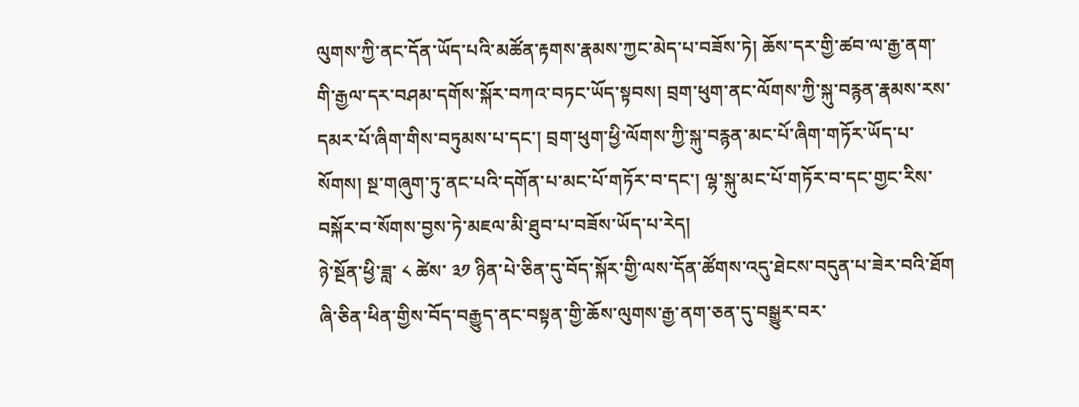ལུགས་ཀྱི་ནང་དོན་ཡོད་པའི་མཚོན་རྟགས་རྣམས་ཀྱང་མེད་པ་བཟོས་ཏེ། ཆོས་དར་གྱི་ཚབ་ལ་རྒྱ་ནག་གི་རྒྱལ་དར་བཤམ་དགོས་སྐོར་བཀའ་བཏང་ཡོད་སྟབས། བྲག་ཕུག་ནང་ལོགས་ཀྱི་སྐུ་བརྙན་རྣམས་རས་དམར་པོ་ཞིག་གིས་བཏུམས་པ་དང་། བྲག་ཕུག་ཕྱི་ལོགས་ཀྱི་སྐུ་བརྙན་མང་པོ་ཞིག་གཏོར་ཡོད་པ་སོགས། སྔ་གཞུག་ཏུ་ནང་པའི་དགོན་པ་མང་པོ་གཏོར་བ་དང་། ལྷ་སྐུ་མང་པོ་གཏོར་བ་དང་གྱང་རིས་བསྐོར་བ་སོགས་བྱས་ཏེ་མཇལ་མི་ཐུབ་པ་བཟོས་ཡོད་པ་རེད།
ཉེ་སྔོན་ཕྱི་ཟླ་ ༨ ཚེས་ ༣༡ ཉིན་པེ་ཅིན་དུ་བོད་སྐོར་གྱི་ལས་དོན་ཚོགས་འདུ་ཐེངས་བདུན་པ་ཟེར་བའི་ཐོག ཞི་ཅིན་ཕིན་གྱིས་བོད་བརྒྱུད་ནང་བསྟན་གྱི་ཆོས་ལུགས་རྒྱ་ནག་ཅན་དུ་བསྒྱུར་བར་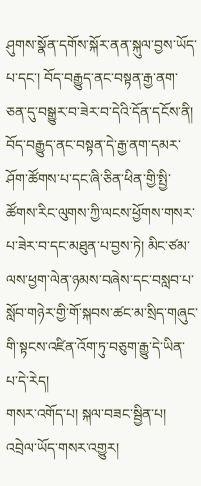ཤུགས་སྣོན་དགོས་སྐོར་ནན་སྐུལ་བྱས་ཡོད་པ་དང་། བོད་བརྒྱུད་ནང་བསྟན་རྒྱ་ནག་ཅན་དུ་བསྒྱུར་བ་ཟེར་བ་དེའི་དོན་དངོས་ནི། བོད་བརྒྱུད་ནང་བསྟན་དེ་རྒྱ་ནག་དམར་ཤོག་ཚོགས་པ་དང་ཞི་ཅིན་ཕིན་གྱི་སྤྱི་ཚོགས་རིང་ལུགས་ཀྱི་ལངས་ཕྱོགས་གསར་པ་ཟེར་བ་དང་མཐུན་པ་བྱས་ཏེ། མིང་ཙམ་ལས་ཕྱག་ལེན་ཉམས་བཞེས་དང་བསླབ་པ་སློབ་གཉེར་གྱི་གོ་སྐབས་ཚང་མ་སྲིད་གཞུང་གི་སྟངས་འཛིན་འོག་ཏུ་བཅུག་རྒྱུ་དེ་ཡིན་པ་དེ་རེད།
གསར་འགོད་པ། སྐལ་བཟང་སྦྱིན་པ།
འབྲེལ་ཡོད་གསར་འགྱུར།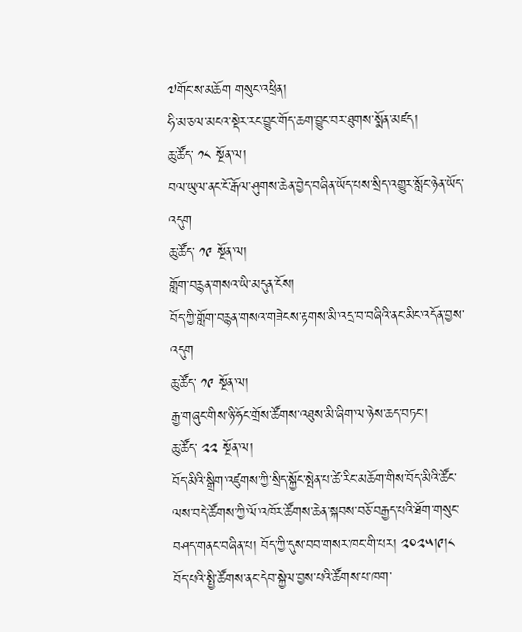༧གོང་ས་མཆོག གསུང་འཕྲིན།
ཧི་མ་ཅལ་མངའ་སྡེར་རང་བྱུང་གོད་ཆག་བྱུང་བར་ཐུགས་སྨོན་མཛད།
ཆུ་ཚོད་ ༡༨ སྔོན་ལ།
བལ་ཡུལ་ནང་ངོ་རྒོལ་ཤུགས་ཆེན་བྱེད་བཞིན་ཡོད་པས་སྲིད་འགྱུར་སློང་ཉེན་ཡོད་འདུག
ཆུ་ཚོད་ ༡༩ སྔོན་ལ།
གློག་བརྙན་གསའ་ཡི་མདུན་ངོས།
བོད་ཀྱི་གློག་བརྙན་གསའ་གཟེངས་རྟགས་མི་འདྲ་བ་བཞིའི་ནང་མིང་འདོན་བྱས་འདུག
ཆུ་ཚོད་ ༡༩ སྔོན་ལ།
རྒྱ་གཞུང་གིས་ཉི་ཧོང་གྲོས་ཚོགས་འཐུས་མི་ཞིག་ལ་ཉེས་ཆད་བཏང་།
ཆུ་ཚོད་ ༢༢ སྔོན་ལ།
བོད་མིའི་སྒྲིག་འཛུགས་ཀྱི་སྲིད་སྐྱོང་སྤེན་པ་ཚེ་རིང་མཆོག་གིས་བོད་མིའི་ཚོང་ལས་བདེ་ཚོགས་ཀྱི་ལོ་འཁོར་ཚོགས་ཆེན་སྐབས་བཅོ་བརྒྱད་པའི་ཐོག་གསུང་བཤད་གནང་བཞིན་པ། བོད་ཀྱི་དུས་བབ་གསར་ཁང་གི་པར། ༢༠༢༥།༩།༨
བོད་པའི་སྤྱི་ཚོགས་ནང་དེབ་སྐྱེལ་བྱས་པའི་ཚོགས་པ་ཁག་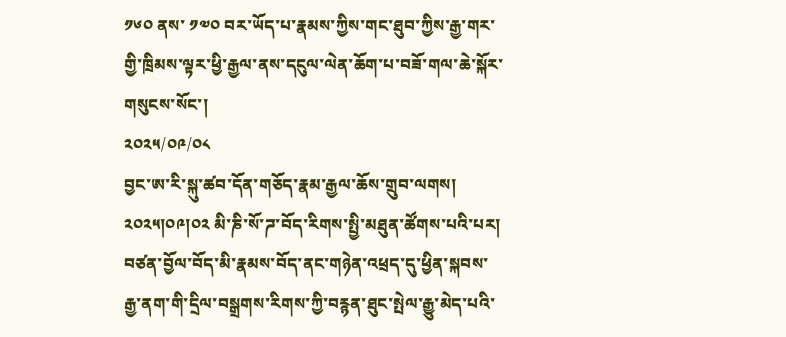༡༦༠ ནས་ ༡༧༠ བར་ཡོད་པ་རྣམས་ཀྱིས་གང་ཐུབ་ཀྱིས་རྒྱ་གར་གྱི་ཁྲིམས་ལྟར་ཕྱི་རྒྱལ་ནས་དངུལ་ལེན་ཆོག་པ་བཟོ་གལ་ཆེ་སྐོར་གསུངས་སོང་།
༢༠༢༥/༠༩/༠༨
བྱང་ཨ་རི་སྐུ་ཚབ་དོན་གཅོད་རྣམ་རྒྱལ་ཆོས་གྲུབ་ལགས། ༢༠༢༥།༠༩།༠༢ མི་ཎི་སོ་ཌ་བོད་རིགས་སྤྱི་མཐུན་ཚོགས་པའི་པར།
བཙན་བྱོལ་བོད་མི་རྣམས་བོད་ནང་གཉེན་འཕྲད་དུ་ཕྱིན་སྐབས་རྒྱ་ནག་གི་དྲིལ་བསྒྲགས་རིགས་ཀྱི་བརྙན་ཐུང་སྤེལ་རྒྱུ་མེད་པའི་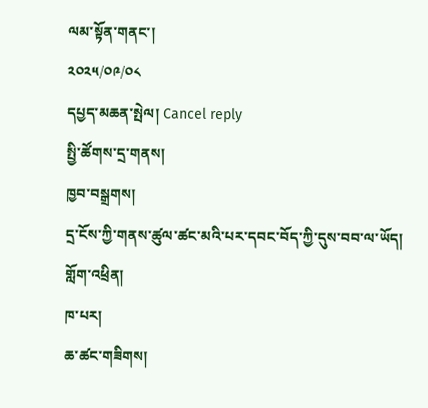ལམ་སྟོན་གནང་།
༢༠༢༥/༠༩/༠༨
དཔྱད་མཆན་སྤེལ། Cancel reply
སྤྱི་ཚོགས་དྲ་གནས།
ཁྱབ་བསྒྲགས།
དྲ་ངོས་ཀྱི་གནས་ཚུལ་ཚང་མའི་པར་དབང་བོད་ཀྱི་དུས་བབ་ལ་ཡོད།
གློག་འཕྲིན།
ཁ་པར།
ཆ་ཚང་གཟིགས།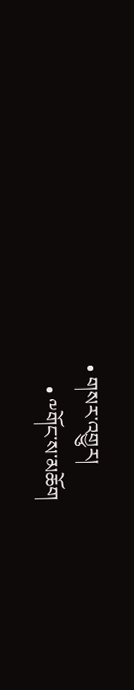• གསར་འགྱུར།
    • ༸གོང་ས་མཆོག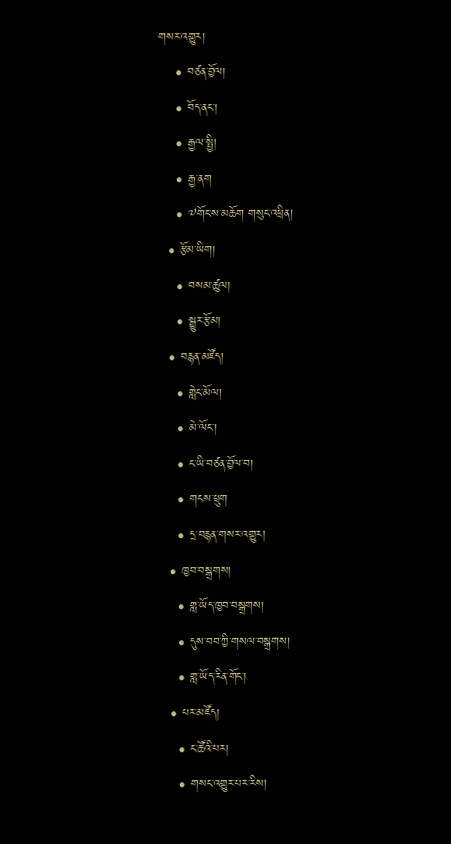གསར་འགྱུར།
    • བཙན་བྱོལ།
    • བོད་ནང་།
    • རྒྱལ་སྤྱི།
    • རྒྱ་ནག
    • ༧གོང་ས་མཆོག གསུང་འཕྲིན།
  • རྩོམ་ཡིག།
    • བསམ་ཚུལ།
    • སྒྱུར་རྩོམ།
  • བརྙན་མཛོད།
    • གླེང་མོལ།
    • མེ་ལོང་།
    • ང་ཡི་བཙན་བྱོལ་བ།
    • གངས་ཕྲུག
    • དྲ་བརྙན་གསར་འགྱུར།
  • ཁྱབ་བསྒྲགས།
    • གླ་ཡོད་ཁྱབ་བསྒྲགས།
    • དུས་བབ་ཀྱི་གསལ་བསྒྲགས།
    • གླ་ཡོད་རིན་གོང་།
  • པར་མཛོད།
    • ང་ཚོའི་པར།
    • གསང་འགྱུར་པར་རིས།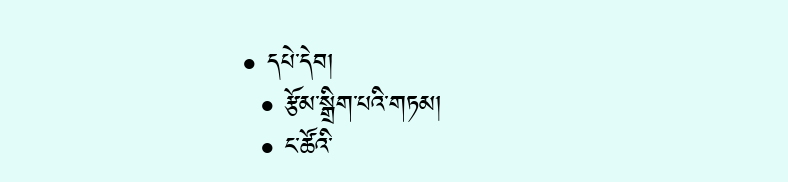• དཔེ་དེབ།
  • རྩོམ་སྒྲིག་པའི་གཏམ།
  • ང་ཚོའི་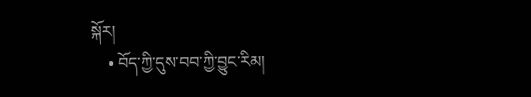སྐོར།
    • བོད་ཀྱི་དུས་བབ་ཀྱི་བྱུང་རིམ།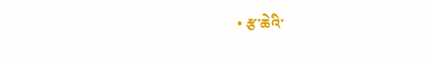• རྩ་ཆེའི་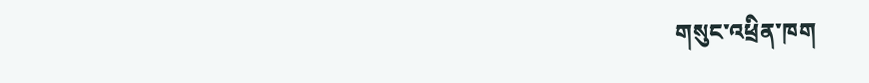གསུང་འཕྲིན་ཁག